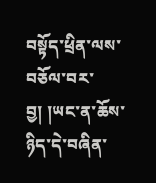བསྟོད་ཕྲིན་ལས་བཅོལ་བར་བྱ། །ཡང་ན་ཆོས་ཉིད་དེ་བཞིན་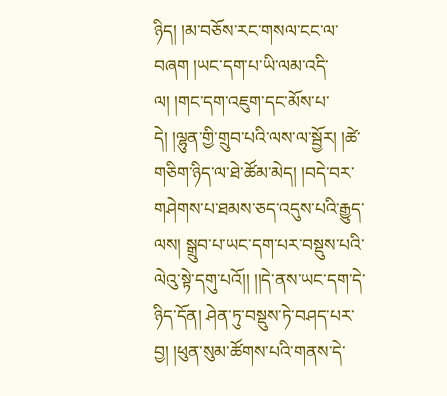ཉིད། །མ་བཅོས་རང་གསལ་ངང་ལ་བཞག །ཡང་དག་པ་ཡི་ལམ་འདི་ལ། །གང་དག་འཇུག་དང་མོས་པ་དེ། །ལྷུན་གྱི་གྲུབ་པའི་ལས་ལ་སྦྱོར། །ཚེ་གཅིག་ཉིད་ལ་ཐེ་ཚོམ་མེད། །བདེ་བར་གཤེགས་པ་ཐམས་ཅད་འདུས་པའི་རྒྱུད་ལས། སྒྲུབ་པ་ཡང་དག་པར་བསྡུས་པའི་ལེའུ་སྟེ་དགུ་པའོ།། །།དེ་ནས་ཡང་དག་དེ་ཉིད་དོན། ཤེན་ཏུ་བསྡུས་ཏེ་བཤད་པར་བྱ། །ཕུན་སུམ་ཚོགས་པའི་གནས་དེ་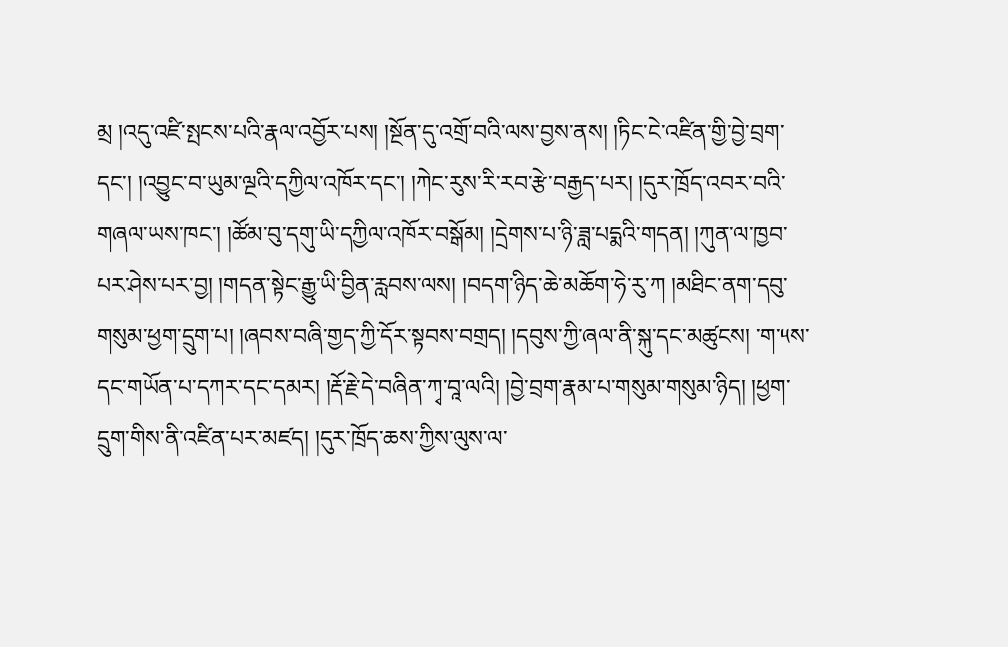མྲ །འདུ་འཛི་སྤངས་པའི་རྣལ་འབྱོར་པས། །སྔོན་དུ་འགྲོ་བའི་ལས་བྱས་ནས། །ཏིང་ངེ་འཛིན་གྱི་བྱེ་བྲག་དང་། །འབྱུང་བ་ཡུམ་ལྔའི་དཀྱིལ་འཁོར་དང་། །ཀེང་རུས་རི་རབ་རྩེ་བརྒྱད་པར། །དུར་ཁྲོད་འབར་བའི་གཞལ་ཡས་ཁང་། །ཚོམ་བུ་དགུ་ཡི་དཀྱིལ་འཁོར་བསྒོམ། །དྲེགས་པ་ཉི་ཟླ་པདྨའི་གདན། །ཀུན་ལ་ཁྱབ་པར་ཤེས་པར་བྱ། །གདན་སྟེང་རྒྱུ་ཡི་བྱིན་རླབས་ལས། །བདག་ཉིད་ཆེ་མཆོག་ཧེ་རུ་ཀ །མཐིང་ནག་དབུ་གསུམ་ཕྱག་དྲུག་པ། །ཞབས་བཞི་གྱད་ཀྱི་དོར་སྟབས་བགྲད། །དབུས་ཀྱི་ཞལ་ནི་སྐུ་དང་མཚུངས། ་ག་༥ས་དང་གཡོན་པ་དཀར་དང་དམར། །རྡོ་རྗེ་དེ་བཞིན་ཀྭ་བཱ་ལའི། །བྱེ་བྲག་རྣམ་པ་གསུམ་གསུམ་ཉིད། །ཕྱག་དྲུག་གིས་ནི་འཛིན་པར་མཛད། །དུར་ཁྲོད་ཆས་ཀྱིས་ལུས་ལ་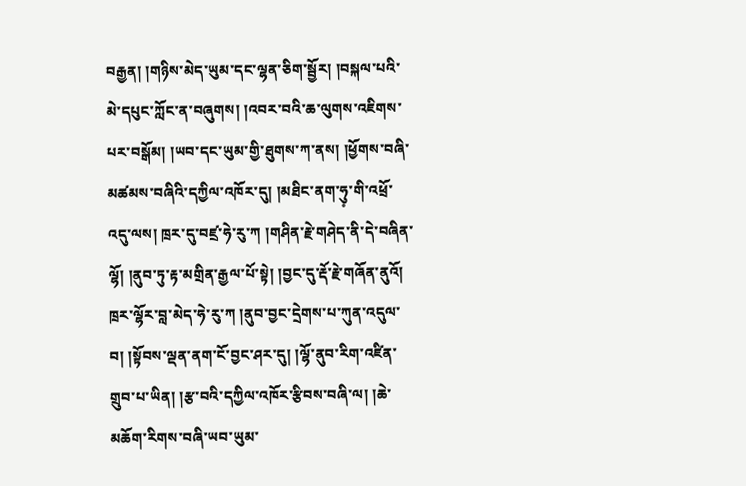བརྒྱན། །གཉིས་མེད་ཡུམ་དང་ལྷན་ཅིག་སྦྱོར། །བསྐལ་པའི་མེ་དཔུང་ཀློང་ན་བཞུགས། །འབར་བའི་ཆ་ལུགས་འཇིགས་པར་བསྒོམ། །ཡབ་དང་ཡུམ་གྱི་ཐུགས་ཀ་ནས། །ཕྱོགས་བཞི་མཚམས་བཞིའི་དཀྱིལ་འཁོར་དུ། །མཐིང་ནག་ཧུ༷་གི་འཕྲོ་འདུ་ལས། ཁྲར་དུ་བཛྲ་ཧེ་རུ་ཀ །གཤིན་རྗེ་གཤེད་ནི་དེ་བཞིན་ལྷོ། །ནུབ་ཏུ་རྟ་མགྲིན་རྒྱལ་པོ་སྟེ། །བྱང་དུ་རྡོ་རྗེ་གཞོན་ནུའོ། ཁྲར་ལྷོར་བླ་མེད་ཧེ་རུ་ཀ །ནུབ་བྱང་དྲེགས་པ་ཀུན་འདུལ་བ། །སྟོབས་ལྡན་ནག་ངོ་བྱང་ཤར་དུ། །ལྷོ་ནུབ་རིག་འཛིན་གྲུབ་པ་ཡིན། །རྩ་བའི་དཀྱིལ་འཁོར་རྩིབས་བཞི་ལ། །ཆེ་མཆོག་རིགས་བཞི་ཡབ་ཡུམ་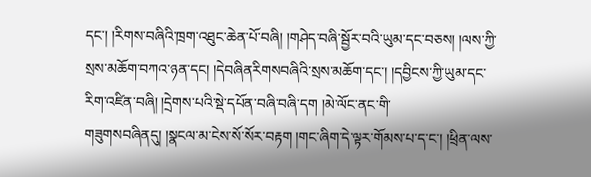དང་། །རིགས་བཞིའི་ཁྲག་འཐུང་ཆེན་པོ་བཞི། །གཤེད་བཞི་སྦྱོར་བའི་ཡུམ་དང་བཅས། །ལས་ཀྱི་སྲས་མཆོག་བཀའ་ཉན་དང། །དེབཞིནརིགསབཞིའི་སྲས་མཆོག་དང་། །དབྱིངས་ཀྱི་ཡུམ་དང་རིག་འཛིན་བཞི། །དྲེགས་པའི་སྡེ་དཔོན་བཞི་བཞི་དག །མེ་ལོང་ནང་གི་གཟུགསབཞིནདུ། །སྣངལ་མ་ངེས་སོ་སོར་བརྟག །གང་ཞིག་དེ་ལྟར་གོམས་པ་ད་ང་། །ཕྲིན་ལས་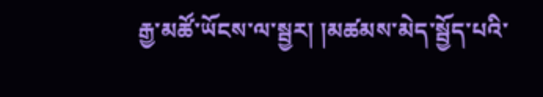རྒྱ་མཚོ་ཡོངས་ལ་སྦྱར། །མཚམས་མེད་སྦྱོད་པའི་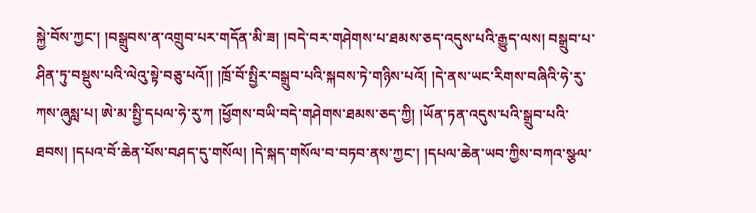སྐྱེ་བོས་ཀྱང་། །བསྒྲུབས་ན་འགྲུབ་པར་གདོན་མི་ཟ། །བདེ་བར་གཤེགས་པ་ཐམས་ཅད་འདུས་པའི་རྒྱུད་ལས། བསྒྲུབ་པ་ཤིན་ཏུ་བསྡུས་པའི་ལེའུ་སྟེ་བཅུ་པའོ།། །ཁྲོ་བོ་སྤྱིར་བསྒྲུབ་པའི་སྐབས་ཏེ་གཉིས་པའོ། །དེ་ནས་ཡང་རིགས་བཞིའི་ཧེ་རུ་ཀས་ཞུསླ་པ། ཨེ་མ་སྤྱི་དཔལ་ཧེ་རུ་ཀ །ཕྱོགས་བཡི་བདེ་གཤེགས་ཐམས་ཅད་ཀྱི། །ཡོན་ཏན་འདུས་པའི་སྒྲུབ་པའི་ཐབས། །དཔའ་བོ་ཆེན་པོས་བཤད་དུ་གསོལ། །དེ་སྐད་གསོལ་བ་བཏབ་ནས་ཀྱང་། །དཔལ་ཆེན་ཡབ་ཀྱིས་བཀའ་སྩལ་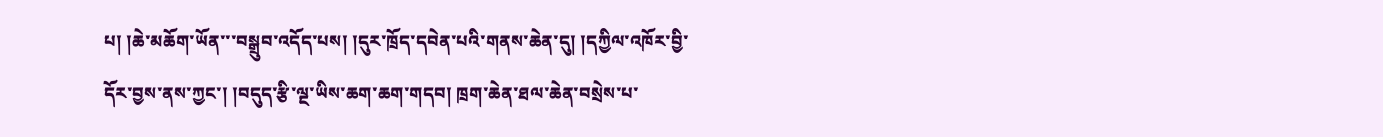པ། །ཆེ་མཆོག་ཡོན་་་བསྒྲུབ་འདོད་པས། །དུར་ཁྲོད་དབེན་པའི་གནས་ཆེན་དུ། །དཀྱིལ་འཁོར་བྱི་དོར་བྱས་ནས་ཀྱང་། །བདུད་རྩི་ལྔ་ཡིས་ཆག་ཆག་གདབ། ཁྲག་ཆེན་ཐལ་ཆེན་བསྲེས་པ་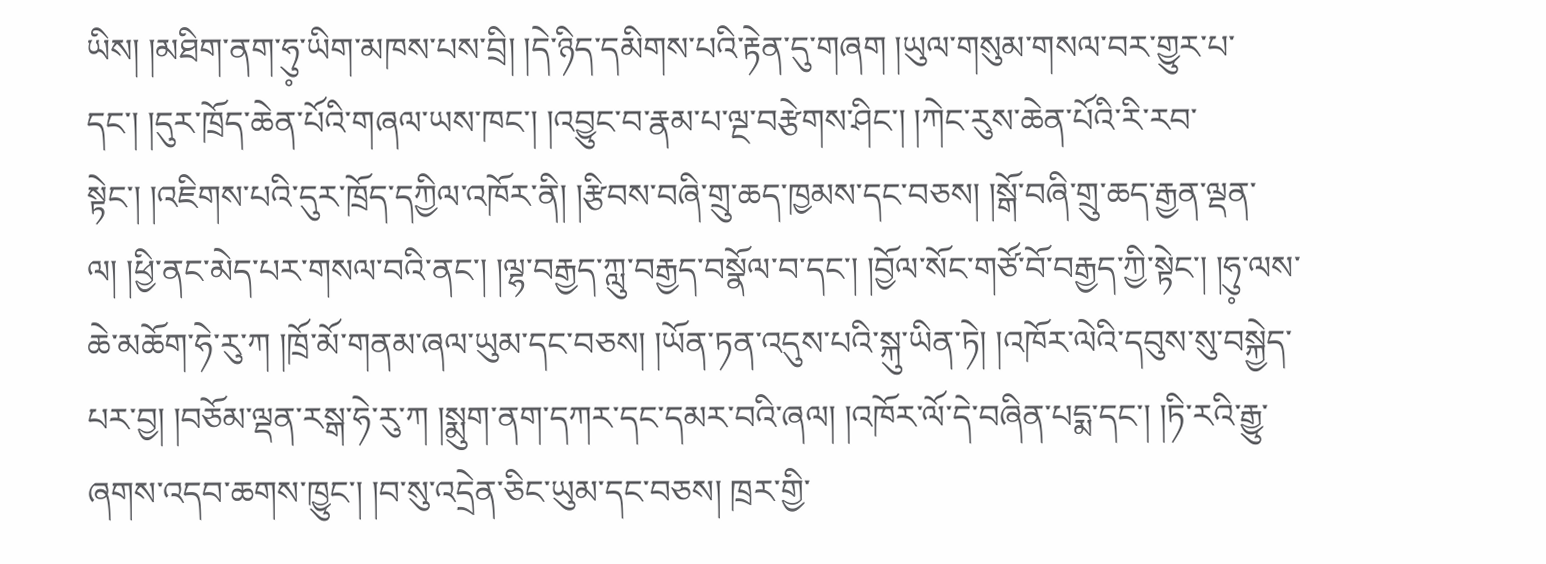ཡིས། །མཐིག་ནག་ཧུ༷་ཡིག་མཁས་པས་བྲི། །དེ་ཉིད་དམིགས་པའི་རྟེན་དུ་གཞག །ཡུལ་གསུམ་གསལ་བར་གྱུར་པ་དང་། །དུར་ཁྲོད་ཆེན་པོའི་གཞལ་ཡས་ཁང་། །འབྱུང་བ་རྣམ་པ་ལྔ་བརྩེགས་ཤིང་། །ཀེང་རུས་ཆེན་པོའི་རི་རབ་སྟེང་། །འཇིགས་པའི་དུར་ཁྲོད་དཀྱིལ་འཁོར་ནི། །རྩིབས་བཞི་གྲུ་ཆད་ཁྱམས་དང་བཅས། །སྒོ་བཞི་གྲུ་ཆད་རྒྱན་ལྡན་ལ། །ཕྱི་ནང་མེད་པར་གསལ་བའི་ནང་། །ལྷ་བརྒྱད་ཀླུ་བརྒྱད་བསྣོལ་བ་དང་། །བྱོལ་སོང་གཙོ་བོ་བརྒྱད་ཀྱི་སྟེང་། །ཧུ༷་ལས་ཆེ་མཆོག་ཧེ་རུ་ཀ །ཁྲོ་མོ་གནམ་ཞལ་ཡུམ་དང་བཅས། །ཡོན་ཏན་འདུས་པའི་སྐུ་ཡིན་ཏེ། །འཁོར་ལེའི་དབུས་སུ་བསྐྱེད་པར་བྱ། །བཅོམ་ལྡན་རསྒ་ཧེ་རུ་ཀ །སྨུག་ནག་དཀར་དང་དམར་བའི་ཞལ། །འཁོར་ལོ་དེ་བཞིན་པདྨ་དང་། །ཏི་རའི་རྒྱུ་ཞགས་འདབ་ཆགས་ཁྱུང་། །བ་སུ་འདྲེན་ཅིང་ཡུམ་དང་བཅས། ཁྲར་གྱི་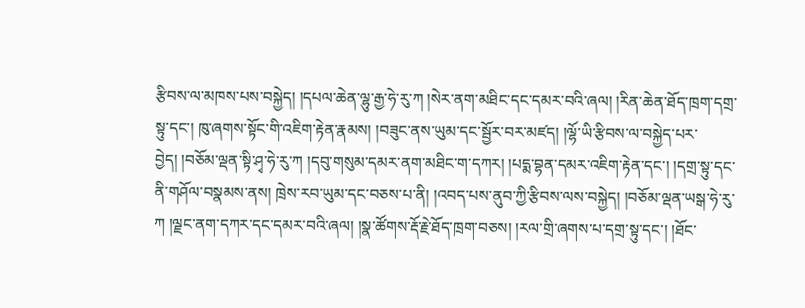རྩིབས་ལ་མཁས་པས་བསྐྱེད། །དཔལ་ཆེན་ལྷུ་རྒྱ་ཧེ་རུ་ཀ །སེར་ནག་མཐིང་དང་དམར་བའི་ཞལ། །རིན་ཆེན་ཐོད་ཁྲག་དགྲ་སྟུ་དང་། ཁུ་ཞགས་སྟོང་གི་འཇིག་རྟེན་རྣམས། །བཟུང་ནས་ཡུམ་དང་སྦྱོར་བར་མཛད། །ལྷོ་ཡི་རྩིབས་ལ་བསྐྱེད་པར་བྱེད། །བཅོམ་ལྡན་སྟི་ཤྭ་ཧེ་རུ་ཀ །དབུ་གསུམ་དམར་ནག་མཐིང་ག་དཀར། །པདྨ་བྷན་དམར་འཇིག་རྟེན་དང་། །དགྲ་སྟུ་དང་ནི་གཤོལ་བསྣམས་ནས། ཁྲེས་རབ་ཡུམ་དང་བཅས་པ་ནི། །འབད་པས་ནུབ་ཀྱི་རྩིབས་ལས་བསྐྱེད། །བཅོམ་ལྡན་ཡསྒ་ཧེ་རུ་ཀ །ལྗང་ནག་དཀར་དང་དམར་བའི་ཞལ། །སྣ་ཚོགས་རྡོ་རྗེ་ཐོད་ཁྲག་བཅས། །རལ་གྲི་ཞགས་པ་དགྲ་སྟུ་དང་། །ཐོང་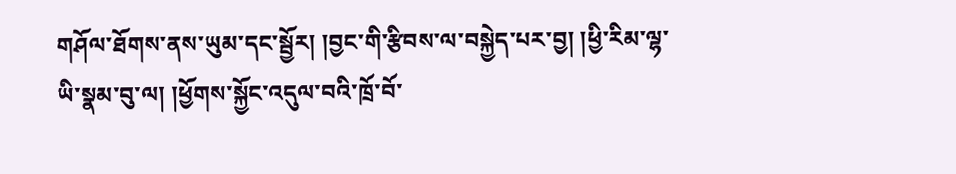གཤོལ་ཐོགས་ནས་ཡུམ་དང་སྦྱོར། །བྱང་གི་རྩིབས་ལ་བསྐྱེད་པར་བྱ། །ཕྱི་རིམ་ལྷ་ཡི་སྣམ་བུ་ལ། །ཕྱོགས་སྐྱོང་འདུལ་བའི་ཁྲོ་བོ་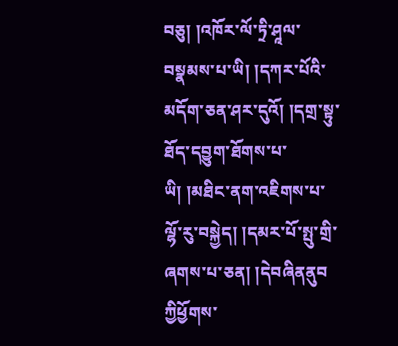བཅུ། །འཁོར་ལོ་ཏྲི་ཤཱལ་བསྣམས་པ་ཡི། །དཀར་པོའི་མདོག་ཅན་ཤར་དུའོ། །དགྲ་སྟུ་ཐོད་དབྱུག་ཐོགས་པ་ཡི། །མཐིང་ནག་འཇིགས་པ་ལྷོ་རུ་བསྐྱེད། །དམར་པོ་སྤུ་གྲི་ཞགས་པ་ཅན། །དེབཞིནནུབ ཀྱིཕྱོགས་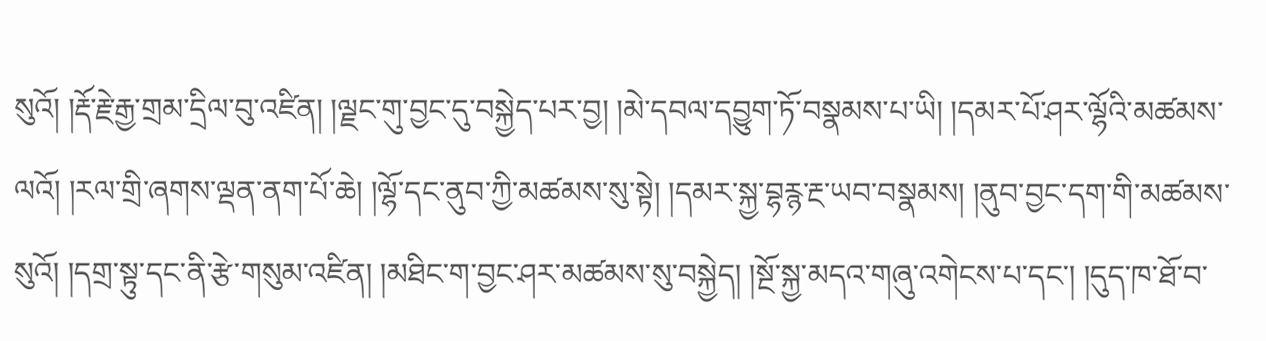སུའོ། །རྡོ་རྗེ་རྒྱ་གྲམ་དྲིལ་བུ་འཛིན། །ལྗང་གུ་བྱང་དུ་བསྐྱེད་པར་བྱ། །མེ་དབལ་དབྱུག་ཏོ་བསྣམས་པ་ཡི། །དམར་པོ་ཤར་ལྷོའི་མཚམས་ལའོ། །རལ་གྲི་ཞགས་ལྡན་ནག་པོ་ཆེ། །ལྷོ་དང་ནུབ་ཀྱི་མཚམས་སུ་སྟེ། །དམར་སྐྱ་བྷརྙ་རྔ་ཡབ་བསྣམས། །ནུབ་བྱང་དག་གི་མཚམས་སུའོ། །དགྲ་སྟུ་དང་ནི་རྩེ་གསུམ་འཛིན། །མཐིང་ག་བྱང་ཤར་མཚམས་སུ་བསྐྱེད། །སྔོ་སྐྱ་མདའ་གཞུ་འགེངས་པ་དང་། །དུད་ཁ་ཐོ་བ་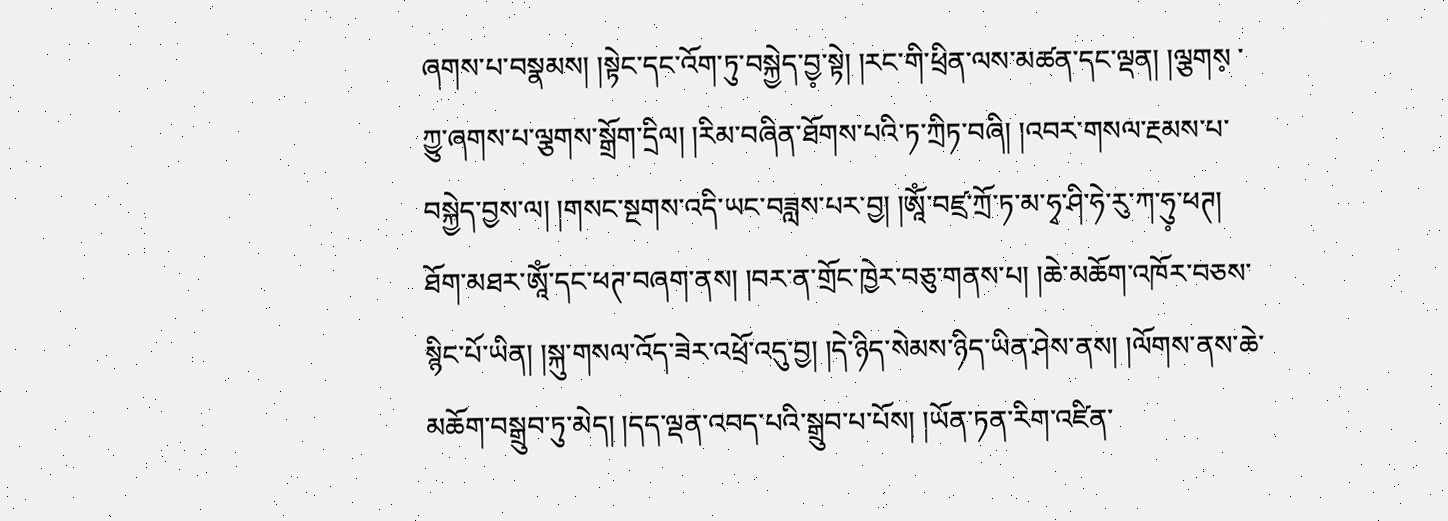ཞགས་པ་བསྣམས། །སྟེང་དང་འོག་ཏུ་བསྐྱེད་བྱ༷་སྟེ། །རང་གི་ཕྲིན་ལས་མཚན་དང་ལྡན། །ལྕགས༷ ་ཀྱུ་ཞགས་པ་ལྕགས་སྒྲོག་དྲིལ། །རིམ་བཞིན་ཐོགས་པའི་ཏ་ཀྲིཏ་བཞི། །འབར་གསལ་རྔམས་པ་བསྐྱེད་བྱས་ལ། །གསང་སྔགས་འདི་ཡང་བཟླས་པར་བྱ། །ཨཱོཾ་བཛྲ་ཀྲོ་ཏ་མ་ཧྭ་ཤི་ཧེ་རུ་ཀ་ཧུ༷་ཕཊ། ཐོག་མཐར་ཨཱོཾ་དང་ཕཊ་བཞག་ནས། །བར་ན་གྲོང་ཁྱེར་བཅུ་གནས་པ། །ཆེ་མཆོག་འཁོར་བཅས་སྙིང་པོ་ཡིན། །སྐུ་གསལ་འོད་ཟེར་འཕྲོ་འདུ་བྱ། །དེ་ཉིད་སེམས་ཉིད་ཡིན་ཤེས་ནས། །ལོགས་ནས་ཆེ་མཆོག་བསྒྲུབ་ཏུ་མེད། །དད་ལྡན་འབད་པའི་སྒྲུབ་པ་པོས། །ཡོན་ཏན་རིག་འཛིན་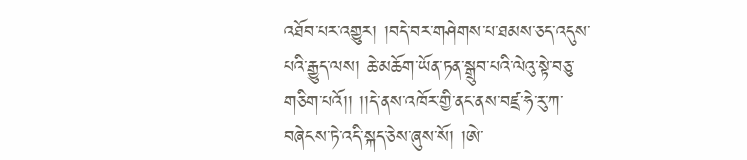འཐོབ་པར་འགྱུར། །བདེ་བར་གཤེགས་པ་ཐམས་ཅད་འདུས་པའི་རྒྱུད་ལས། ཆེ་མཆོག་ཡོན་ཏན་སྒྲུབ་པའི་ལེའུ་སྟེ་བཅུ་གཅིག་པའོ།། །།དེ་ནས་འཁོར་གྱི་ནང་ནས་བཛྲ་ཧེ་རུ་ཀ་བཞེངས་ཏེ་འདི་སྐད་ཅེས་ཞུས་སོ། །ཨེ་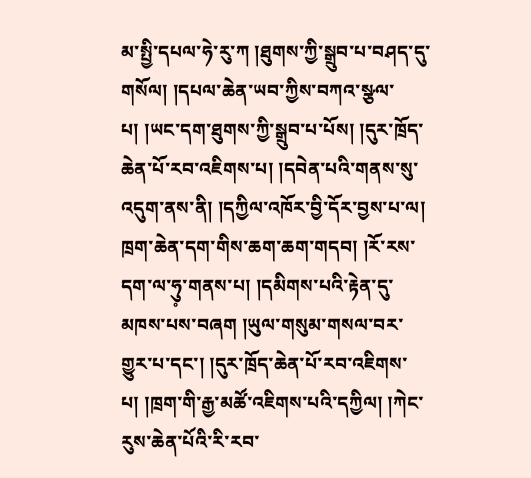མ་སྤྱི་དཔལ་ཧེ་རུ་ཀ །ཐུགས་ཀྱི་སྒྲུབ་པ་བཤད་དུ་གསོལ། །དཔལ་ཆེན་ཡབ་ཀྱིས་བཀའ་སྩལ་པ། །ཡང་དག་ཐུགས་ཀྱི་སྒྲུབ་པ་པོས། །དུར་ཁྲོད་ཆེན་པོ་རབ་འཇིགས་པ། །དབེན་པའི་གནས་སུ་འདུག་ནས་ནི། །དཀྱིལ་འཁོར་བྱི་དོར་བྱས་པ་ལ། ཁྲག་ཆེན་དག་གིས་ཆག་ཆག་གདབ། །རོ་རས་དག་ལ་ཧུ༷་གནས་པ། །དམིགས་པའི་རྟེན་དུ་མཁས་པས་བཞག །ཡུལ་གསུམ་གསལ་བར་གྱུར་པ་དང་། །དུར་ཁྲོད་ཆེན་པོ་རབ་འཇིགས་པ། །ཁྲག་གི་རྒྱ་མཚོ་འཇིགས་པའི་དཀྱིལ། །ཀེང་རུས་ཆེན་པོའི་རི་རབ་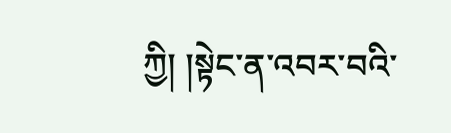ཀྱི། །སྟེང་ན་འབར་བའི་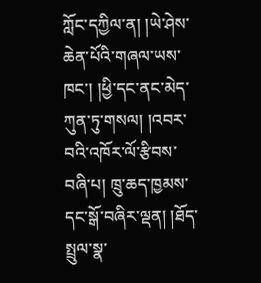ཀློང་དཀྱིལ་ན། །ཡེ་ཤེས་ཆེན་པོའི་གཞལ་ཡས་ཁང་། །ཕྱི་དང་ནང་མེད་ཀུན་ཏུ་གསལ། །འབར་བའི་འཁོར་ལོ་རྩིབས་བཞི་པ། ཁྲུ་ཆད་ཁྱམས་དང་སྒོ་བཞིར་ལྡན། །ཐོད་སྤྲུལ་སྣ་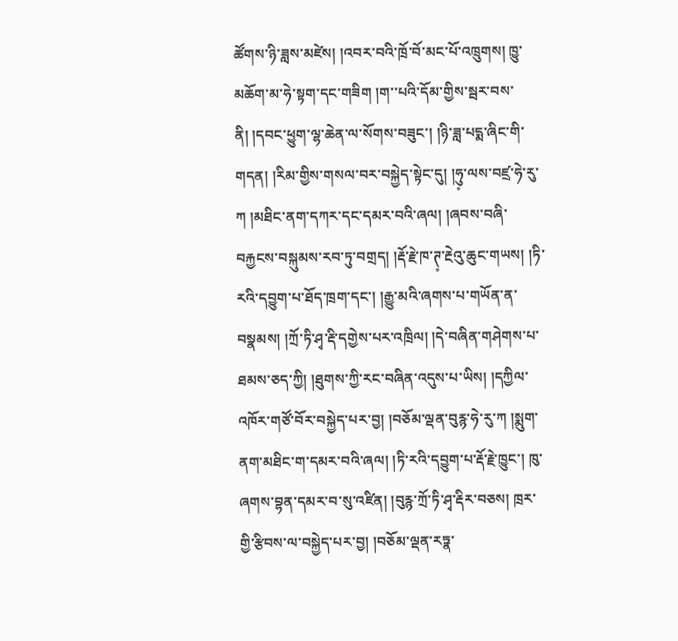ཚོགས་ཉི་ཟླས་མཛེས། །འབར་བའི་ཁྲོ་བོ་མང་པོ་འཁྲུགས། ཁྱུ་མཆོག་མ་ཧེ་སྟག་དང་གཟིག །ག་་པའི་དོམ་གྱིས་སྦར་བས་ནི། །དབང་ཕྱུག་ལྷ་ཆེན་ལ་སོགས་བཟུང་། །ཉི་ཟླ་པདྨ་ཞིང་གི་གདན། །རིམ་གྱིས་གསལ་བར་བསྐྱེད་སྟེང་དུ། །ཧུ༷་ལས་བཛྲ་ཧེ་རུ་ཀ །མཐིང་ནག་དཀར་དང་དམར་བའི་ཞལ། །ཞབས་བཞི་བརྐྱངས་བསྐུམས་རབ་ཏུ་བགྲད། །རྡོ་རྗེ་ཁ་ཊ༷་རྔེའུ་ཆུང་གཡས། །ཏི་རའི་དབྱུག་པ་ཐོད་ཁྲག་དང་། །རྒྱུ་མའི་ཞགས་པ་གཡོན་ན་བསྣམས། །ཀྲོ་ཏི་ཤྭ་རྡི་དགྱེས་པར་འཁྲིལ། །དེ་བཞིན་གཤེགས་པ་ཐམས་ཅད་ཀྱི། །ཐུགས་ཀྱི་རང་བཞིན་འདུས་པ་ཡིས། །དཀྱིལ་འཁོར་གཙོ་བོར་བསྐྱེད་པར་བྱ། །བཅོམ་ལྡན་བུརྙ་ཧེ་རུ་ཀ །སྨུག་ནག་མཐིང་ག་དམར་བའི་ཞལ། །ཏི་རའི་དབྱུག་པ་རྡོ་རྗེ་ཁྱུང་། ཁུ་ཞགས་བྷན་དམར་བ་སུ་འཛིན། །བུརྙ་ཀྲོ་ཏི་ཤྭ་རྡིར་བཅས། ཁྲར་གྱི་རྩིབས་ལ་བསྐྱེད་པར་བྱ། །བཅོམ་ལྡན་རཏྣ་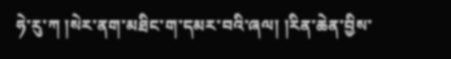ཧེ་རུ་ཀ །སེར་ནག་མཐིང་ག་དམར་བའི་ཞལ། །རིན་ཆེན་བྱིས་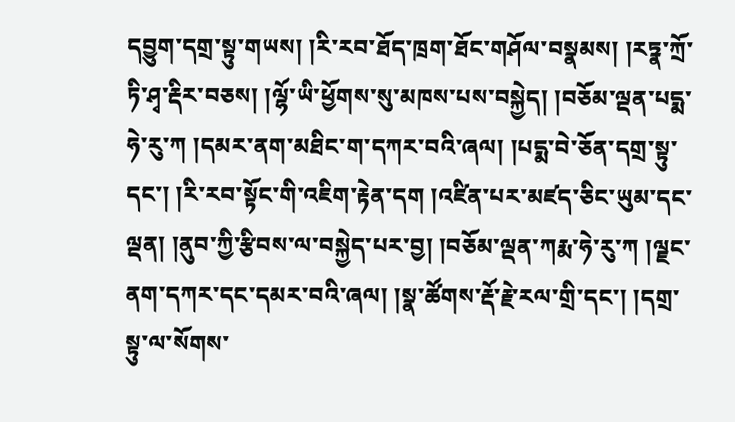དབྱུག་དགྲ་སྟུ་གཡས། །རི་རབ་ཐོད་ཁྲག་ཐོང་གཤོལ་བསྣམས། །རཏྣ་ཀྲོ་ཏི་ཤྭ་རྡིར་བཅས། །ལྷོ་ཡི་ཕྱོགས་སུ་མཁས་པས་བསྐྱེད། །བཅོམ་ལྡན་པདྨ་ཧེ་རུ་ཀ །དམར་ནག་མཐིང་ག་དཀར་བའི་ཞལ། །པདྨ་བེ་ཅོན་དགྲ་སྟུ་དང་། །རི་རབ་སྟོང་གི་འཇིག་རྟེན་དག །འཛིན་པར་མཛད་ཅིང་ཡུམ་དང་ལྡན། །ནུབ་ཀྱི་རྩིབས་ལ་བསྐྱེད་པར་བྱ། །བཅོམ་ལྡན་ཀརྨ་ཧེ་རུ་ཀ །ལྗང་ནག་དཀར་དང་དམར་བའི་ཞལ། །སྣ་ཚོགས་རྡོ་རྗེ་རལ་གྲི་དང་། །དགྲ་སྟུ་ལ་སོགས་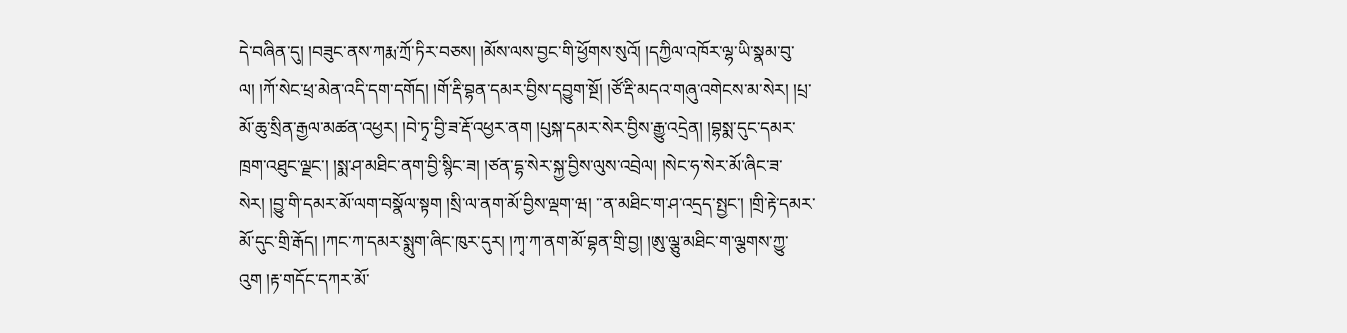དེ་བཞིན་དུ། །བཟུང་ནས་ཀརྨ་ཀྲོ་ཏིར་བཅས། །མོས་ལས་བྱང་གི་ཕྱོགས་སུའོ། །དཀྱིལ་འཁོར་ལྷ་ཡི་སྣམ་བུ་ལ། །ཀོ་སེང་ཕྲ་མེན་འདི་དག་དགོད། །གོ་རྡི་བྷན་དམར་བྱིས་དབྱུག་སྔོ། །ཙོ་རྡི་མདའ་གཞུ་འགེངས་མ་སེར། །པྲ་མོ་ཆུ་སྲིན་རྒྱལ་མཚན་འཕྱར། །བེ་ཏྭ་བྱི་ཟ་རྡོ་འཕྱར་ནག །པུསྐ་དམར་སེར་བྱིས་རྒྱུ་འདྲེན། །བྷསྨ་དུང་དམར་ཁྲག་འཐུང་ལྗང་། །སྨ་ཤ་མཐིང་ནག་བྱི་སྙིང་ཟ། །ཙན་དྷ་སེར་སྐྱ་བྱིས་ལུས་འབྲེལ། །སེང་ཧ་སེར་མོ་ཞིང་ཟ་སེར། །བྱུ་གི་དམར་མོ་ལག་བསྣོལ་སྟག །སྲི་ལ་ནག་མོ་བྱིས་ལྡག་ཝ། ་་ན་མཐིང་ག་ཤ་འདྲད་སྤྱང་། །གྲི་རྟེ་དམར་མོ་དུང་གྲི་རྒོད། །ཀང་ཀ་དམར་སྨུག་ཞིང་ཁུར་དུར། །ཀྭ་ཀ་ནག་མོ་བྷན་གྲི་བྱ། །ཨུ་ལྕུ་མཐིང་ག་ལྕགས་ཀྱུ་འུག །རྟ་གདོང་དཀར་མོ་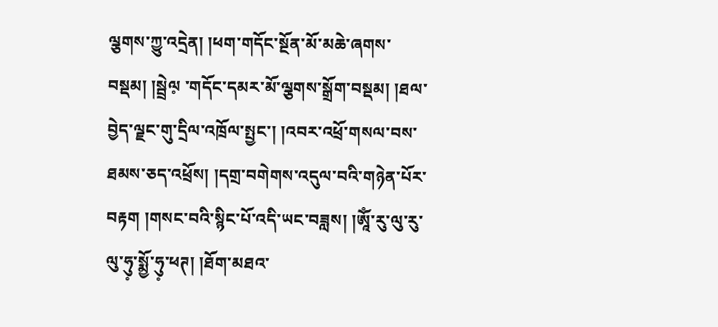ལྕགས་ཀྱུ་འདྲེན། །ཕག་གདོང་སྔོན་མོ་མཆེ་ཞགས་བསྡམ། །སྦྲེལ༷ ་གདོང་དམར་མོ་ལྕགས་སྒྲོག་བསྡམ། །ཐལ་བྱེད་ལྗང་གུ་དྲིལ་འཁྲོལ་སྤྱང་། །འབར་འཕྲོ་གསལ་བས་ཐམས་ཅད་འཕྲོས། །དགྲ་བགེགས་འདུལ་བའི་གཉེན་པོར་བརྟག །གསང་བའི་སྙིང་པོ་འདི་ཡང་བཟླས། །ཨཱོཾ་རུ་ལུ་རུ་ལུ་ཧུ༷་སྨྱོ་ཧུ༷་ཕཊ། །ཐོག་མཐའ་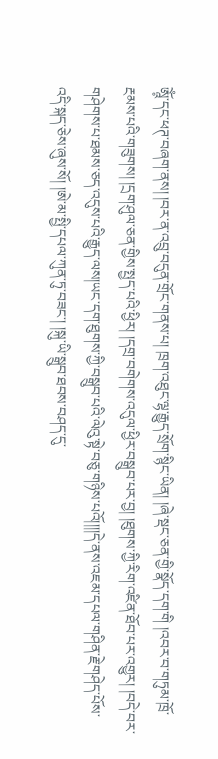ཨཱོཾ༷་དང་ཕཊ་བཞག་ནས། །བར་ན་འབྲུ་བདུན་གྲོང་གནས་པ། ཁྲག་འཐུང་ལྷ་རྒྱུད་སྲོག་སྙིང་ཡིན། །ཞེ་སྡང་ཅན་གྱི་སྣོད་དག་གི །འབར་བ་གཏུམ་ཁྲོ་རྔམས་པའི་གཟུགས། །དྲག་ཤུལ་ཅན་གྱིས་སྤྱད་པའི་ཕྱིར། །དགྲ་བགེགས་འདུལ་ཕྱིར་བསྒྲུབ་པར་བྱ། །ཐུགས་ཀྱི་རིག་འཛིན་ཐོབ་པར་འགྱུར། །བདེ་བར་གཤེགས་པ་ཐམས་ཅད་འདུས་པའི་རྒྱུད་ལས།ཡང་དག་ཐུགས་ཀྱི་བསྒྲུབ་པའི་ལེའུ་སྟེ་བཅུ་གཉིས་པའོ།།།།དེ་ནས་འཇམ་དཔལ་གཤིན་རྗེ་གཤེད་པོས་འདི་སྐད་ཅེས་ཞུས་སོ། །ཨེ་མ་སྤྱི་དཔལ་ཀུན་ཏུ་བཟང་། །སྐུ་ཡི་སྒྲུབ་ཐབས་བཤད་དུ་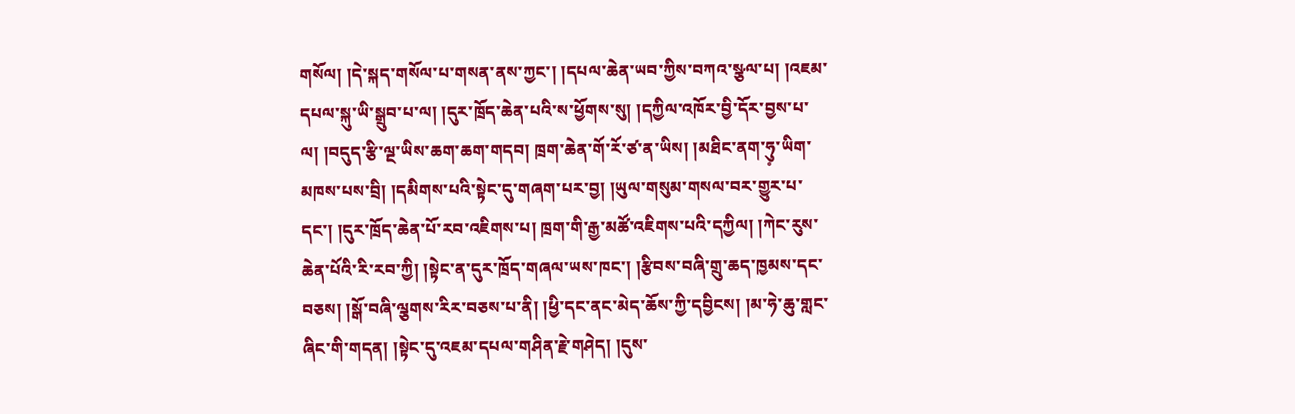གསོལ། །དེ་སྐད་གསོལ་པ་གསན་ནས་ཀྱང་། །དཔལ་ཆེན་ཡབ་ཀྱིས་བཀའ་སྩལ་པ། །འཇམ་དཔལ་སྐུ་ཡི་སྒྲུབ་པ་ལ། །དུར་ཁྲོད་ཆེན་པའི་ས་ཕྱོགས་སུ། །དཀྱིལ་འཁོར་བྱི་དོར་བྱས་པ་ལ། །བདུད་རྩི་ལྔ་ཡིས་ཆག་ཆག་གདབ། ཁྲག་ཆེན་གོ་རོ་ཙ་ན་ཡིས། །མཐིང་ནག་ཧུ༷་ཡིག་མཁས་པས་བྲི། །དམིགས་པའི་སྟེང་དུ་གཞག་པར་བྱ། །ཡུལ་གསུམ་གསལ་བར་གྱུར་པ་དང་། །དུར་ཁྲོད་ཆེན་པོ་རབ་འཇིགས་པ། ཁྲག་གི་རྒྱ་མཚོ་འཇིགས་པའི་དཀྱིལ། །ཀེང་རུས་ཆེན་པོའི་རི་རབ་ཀྱི། །སྟེང་ན་དུར་ཁྲོད་གཞལ་ཡས་ཁང་། །རྩིབས་བཞི་གྲུ་ཆད་ཁྱམས་དང་བཅས། །སྒོ་བཞི་ལྕགས་རིར་བཅས་པ་ནི། །ཕྱི་དང་ནང་མེད་ཆོས་ཀྱི་དབྱིངས། །མ་ཧེ་ཆུ་གླང་ཞིང་གི་གདན། །སྟེང་དུ་འཇམ་དཔལ་གཤིན་རྗེ་གཤེད། །དུས་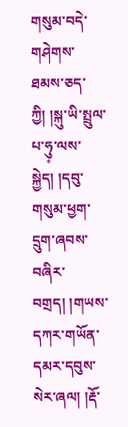གསུམ་བདེ་གཤེགས་ཐམས་ཅད་ཀྱི། །སྐུ་ཡི་སྤྲུལ་པ་ཧུ༷་ལས་སྐྱེད། །དབུ་གསུམ་ཕྱག་དྲུག་ཞབས་བཞིར་བགྲད། །གཡས་དཀར་གཡོན་དམར་དབུས་སེར་ཞལ། །རྡོ་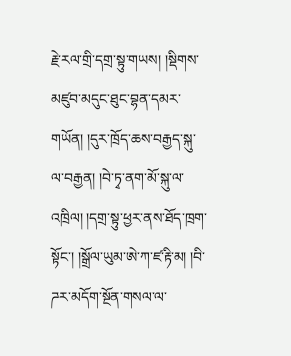རྗེ་རལ་གྲི་དགྲ་སྟུ་གཡས། །སྡིགས་མཛུབ་མདུང་ཐུང་བྷན་དམར་གཡོན། །དུར་ཁྲོད་ཆས་བརྒྱད་སྐུ་ལ་བརྒྱན། །བེ་ཏྭ་ནག་མོ་སྐུ་ལ་འཁྲིལ། །དགྲ་སྟུ་ཕྱར་ནས་ཐོད་ཁྲག་སྟོང་། །སྒྲོལ་ཡུམ་ཨེ་ཀ་ཛ་རྟི་མ། །བི་ཌར་མདོག་སྔོན་གསལ་ལ་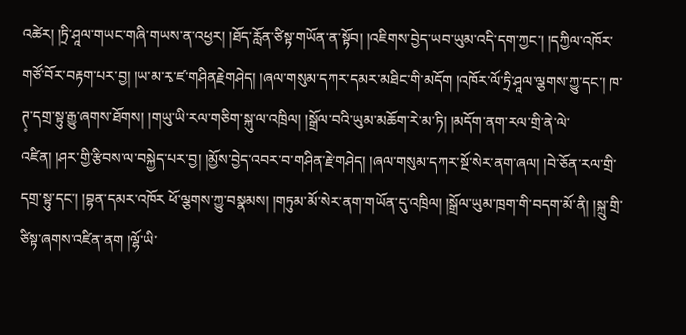འཚེར། །ཏྲི་ཤཱལ་གཡང་གཞི་གཡས་ན་འཕྱར། །ཐོད་རློན་ཙིསྟ་གཡོན་ན་སྟོབ། །འཇིགས་བྱེད་ཡབ་ཡུམ་འདི་དག་ཀྱང་། །དཀྱིལ་འཁོར་གཙོ་བོར་བརྟག་པར་བྱ། །ཡ་མ་རྭ་ཛ་གཤིནརྗེགཤེད། །ཞལ་གསུམ་དཀར་དམར་མཐིང་གི་མདོག །འཁོར་ལོ་ཏྲི་ཤཱལ་ལྕགས་ཀྱུ་དང་། ཁ་ཊ༷་དགྲ་སྟུ་རྒྱུ་ཞགས་ཐོགས། །གཡུ་ཡི་རལ་གཅིག་སྐུ་ལ་འཁྲིལ། །སྒྲོལ་བའི་ཡུམ་མཆོག་རེ་མ་ཏི། །མདོག་ནག་རལ་གྲི་ནེ་ལེ་འཛིན། །ཤར་གྱི་རྩིབས་ལ་བསྐྱེད་པར་བྱ། །མྱོས་བྱེད་འབར་བ་གཤིན་རྗེ་གཤེད། །ཞལ་གསུམ་དཀར་སྔོ་སེར་ནག་ཞལ། །བེ་ཅོན་རལ་གྲི་དགྲ་སྟུ་དང་། །བྷན་དམར་འཁོར ཕོ་ལྕགས་ཀྱུ་བསྣམས། །གཏུམ་མོ་སེར་ནག་གཡོན་དུ་འཁྲིལ། །སྒྲོལ་ཡུམ་ཁྲག་གི་བདག་མོ་ནི། །སྐྲུ་གྲི་ཙིསྟ་ཞགས་འཛིན་ནག །ལྷོ་ཡི་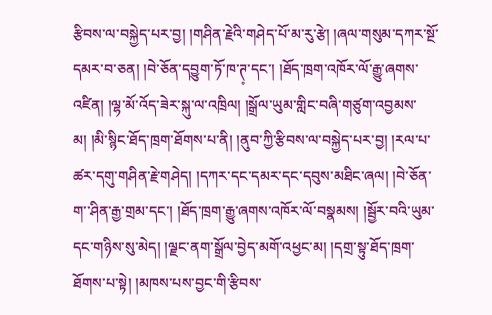རྩིབས་ལ་བསྐྱེད་པར་བྱ། །གཤིན་རྗེའི་གཤེད་པོ་མ་རུ་རྩེ། །ཞལ་གསུམ་དཀར་སྔོ་དམར་བ་ཅན། །བེ་ཅོན་དབྱུག་ཏོ་ཁ་ཊ༷་དང་། །ཐོད་ཁྲག་འཁོར་ལོ་རྒྱུ་ཞགས་འཛིན། །ལྷ་མོ་འོད་ཟེར་སྐུ་ལ་འཁྲིལ། །སྒྲོལ་ཡུམ་གླིང་བཞི་གཙུག་འབྱམས་མ། །མི་སྙིང་ཐོད་ཁྲག་ཐོགས་པ་ནི། །ནུབ་ཀྱི་རྩིབས་ལ་བསྐྱེད་པར་བྱ། །རལ་པ་ཚར་དགུ་གཤིན་རྗེ་གཤེད། །དཀར་དང་དམར་དང་དབུས་མཐིང་ཞལ། །བེ་ཅོན་ག་་ཤིན་རྒྱ་གྲམ་དང་། །ཐོད་ཁྲག་རྒྱུ་ཞགས་འཁོར་ལོ་བསྣམས། །སྦྱོར་བའི་ཡུམ་དང་གཉིས་སུ་མེད། །ལྗང་ནག་སྒྲོལ་བྱེད་མགོ་འཕྱང་མ། །དགྲ་སྟུ་ཐོད་ཁྲག་ཐོགས་པ་སྟེ། །མཁས་པས་བྱང་གི་རྩིབས་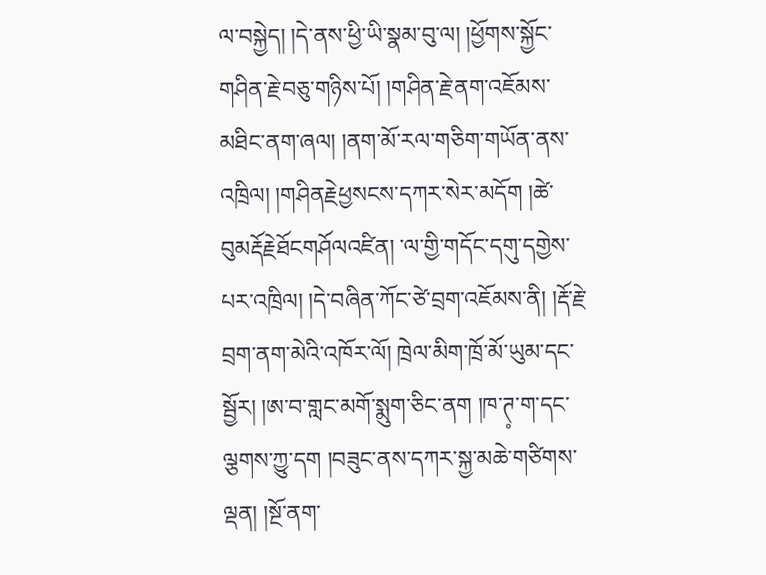ལ་བསྐྱེད། །དེ་ནས་ཕྱི་ཡི་སྣམ་བུ་ལ། །ཕྱོགས་སྐྱོང་གཤིན་རྗེ་བཅུ་གཉིས་པོ། །གཤིན་རྗེ་ནག་འཇོམས་མཐིང་ནག་ཞལ། །ནག་མོ་རལ་གཅིག་གཡོན་ནས་འཁྲིལ། །གཤིནརྗེཕྱསངས་དཀར་སེར་མདོག །ཚེ་བུམརྡོརྗེཐོངགཤོལའཛིན། ་ལ་གྱི་གདོང་དགུ་དགྱེས་པར་འཁྲིལ། །དེ་བཞིན་ཀོང་ཙེ་བྲག་འཇོམས་ནི། །རྡོ་རྗེ་བྲག་ནག་མེའི་འཁོར་ལོ། ཁྲེལ་མིག་ཁྲོ་མོ་ཡུམ་དང་སྦྱོར། །ཨ་བ་གླང་མགོ་སྨུག་ཅིང་ནག །ཁ་ཊ༷་ག་དང་ལྕགས་ཀྱུ་དག །བཟུང་ནས་དཀར་སྐྱ་མཆེ་གཙིགས་ལྡན། །སྔོ་ནག་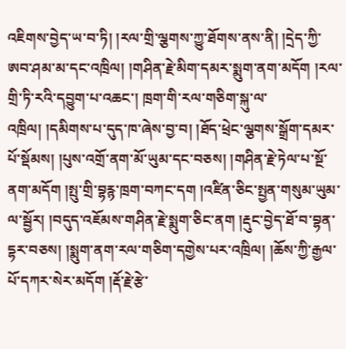འཇིགས་བྱེད་ཡ་བ་ཏི། །རལ་གྲི་ལྕགས་ཀྱུ་ཐོགས་ནས་ནི། །དྲེད་ཀྱི་ཨབ་ཤམ་མ་དང་འཁྲིལ། །གཤིན་རྗེ་མིག་དམར་སྨུག་ནག་མདོག །རལ་གྲི་ཏི་རའི་དབྱུག་པ་འཆང་། ཁྲག་གི་རལ་གཅིག་སྐུ་ལ་འཁྲིལ། །དམིགས་པ་དུད་ཁ་ཞེས་བྱ་བ། །ཐོད་ཕྲེང་ལྕགས་སྒྲོག་དམར་པོ་སྡོམས། །པུས་འགྲོ་ནག་མོ་ཡུམ་དང་བཅས། །གཤིན་རྗེ་ཏེལ་པ་སྔོ་ནག་མདོག །སྤུ་གྲི་བྷརྙ་ཁྲག་བཀང་དག །འཛིན་ཅིང་སྤྱན་གསུམ་ཡུམ་ལ་སྦྱོར། །བདུད་འཇོམས་གཤིན་རྗེ་སྨུག་ཅིང་ནག །རྡུང་བྱེད་ཐོ་བ་བྷན་དྷར་བཅས། །སྨུག་ནག་རལ་གཅིག་དགྱེས་པར་འཁྲིལ། །ཆོས་ཀྱི་རྒྱལ་པོ་དཀར་སེར་མདོག །རྡོ་རྗེ་རྩེ་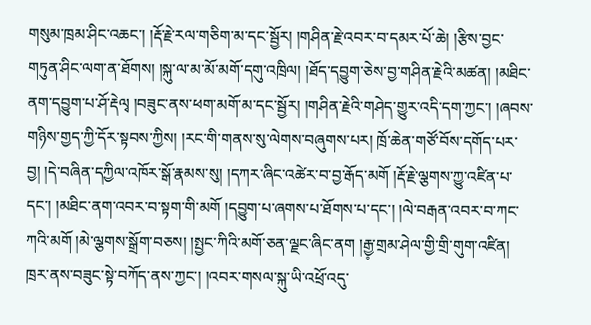གསུམ་ཁྲམ་ཤིང་འཆང་། །རྡོ་རྗེ་རལ་གཅིག་མ་དང་སྦྱོར། །གཤིན་རྗེ་འབར་བ་དམར་པོ་ཆེ། །རྩིས་བྱང་གཏུན་ཤིང་ལག་ན་ཐོགས། །སྐུ་ལ་མ་མོ་མགོ་དགུ་འཁྲིལ། །ཐོད་དབྱུག་ཅེས་བྱ་གཤིན་རྗེའི་མཚན། །མཐིང་ནག་དབྱུག་པ་ཤོ་རྡེལྭ །བཟུང་ནས་ཕག་མགོ་མ་དང་སྦྱོར། །གཤིན་རྗེའི་གཤེད་གྱུར་འདི་དག་ཀྱང་། །ཞབས་གཉིས་གྱད་ཀྱི་དོར་སྟབས་ཀྱིས། །རང་གི་གནས་སུ་ལེགས་བཞུགས་པར། ཁྲོ་ཆེན་གཙོ་བོས་དགོད་པར་བྱ། །དེ་བཞིན་དཀྱིལ་འཁོར་སྒོ་རྣམས་སུ། །དཀར་ཞིང་འཚེར་བ་བྱ་རྒོད་མགོ །རྡོ་རྗེ་ལྕགས་ཀྱུ་འཛིན་པ་དང་། །མཐིང་ནག་འབར་བ་སྟག་གི་མགོ །དབྱུག་པ་ཞགས་པ་ཐོགས་པ་དང་། །ལེ་བརྒན་འབར་བ་ཀང་ཀའི་མགོ །མེ་ལྕགས་སྒྲོག་བཅས། །སྤྱང་ཀིའི་མགོ་ཅན་ལྗང་ཞིང་ནག །རྒྱ༷་གྲམ་ཤེལ་གྱི་གྲི་གུག་འཛིན། ཁྲར་ནས་བཟུང་སྟེ་བཀོད་ནས་ཀྱང་། །འབར་གསལ་སྐུ་ཡི་འཕྲོ་འདུ་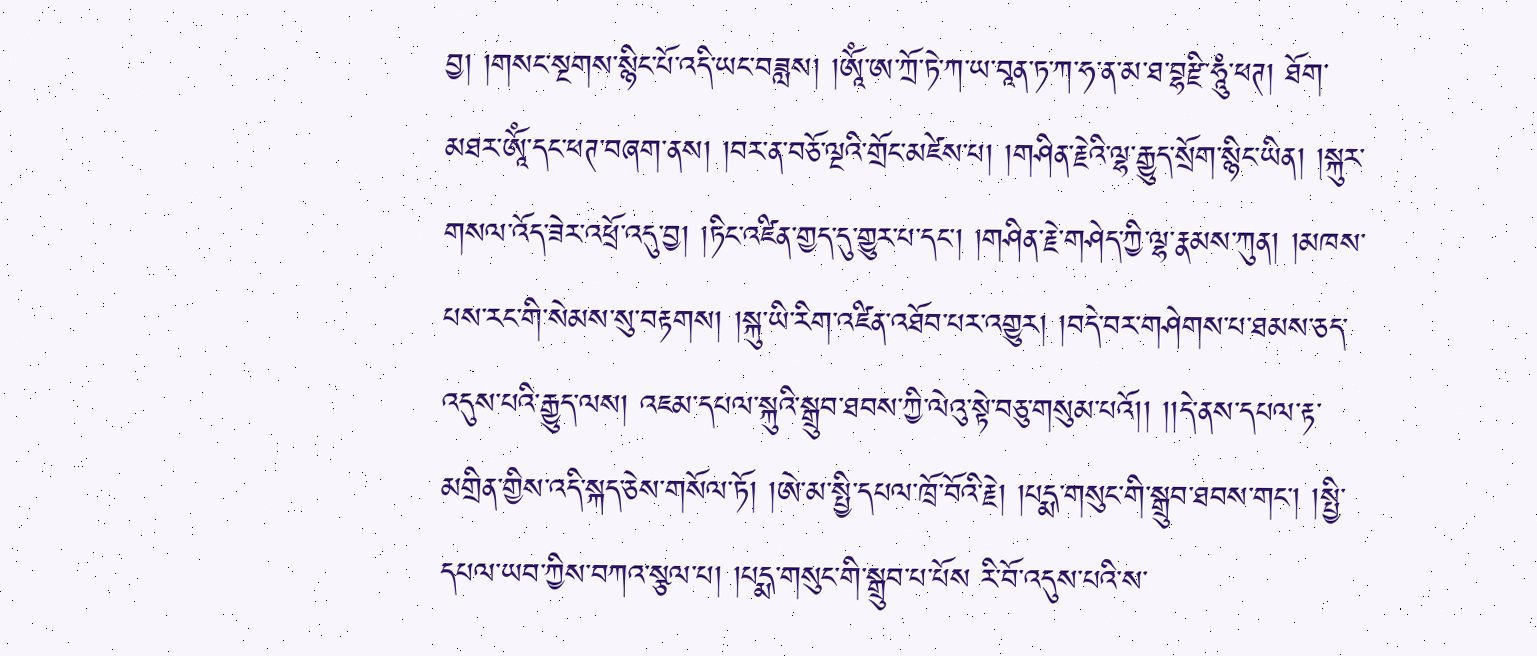བྱ། །གསང་སྔགས་སྙིང་པོ་འདི་ཡང་བཟླས། །ཨཱོཾ་ཨ་ཀྲོ་ཏེ་ཀ་ཡ་བཱན་ཏ་ཀ་ཧ་ན་མ་ཐ་བྷརྫི་ཧཱུཾ་ཕཊ། ཐོག་མཐར་ཨཱོཾ་དང་ཕཊ་བཞག་ནས། །བར་ན་བཅོ་ལྔའི་གྲོང་མཛེས་པ། །གཤིན་རྗེའི་ལྷ་རྒྱུད་སྲོག་སྙིང་ཡིན། །སྐུར་གསལ་འོད་ཟེར་འཕྲོ་འདུ་བྱ། །ཏིང་འཛིན་གྱད་དུ་གྱུར་པ་དང་། །གཤིན་རྗེ་གཤེད་ཀྱི་ལྷ་རྣམས་ཀུན། །མཁས་པས་རང་གི་སེམས་སུ་བརྟགས། །སྐུ་ཡི་རིག་འཛིན་འཐོབ་པར་འགྱུར། །བདེ་བར་གཤེགས་པ་ཐམས་ཅད་འདུས་པའི་རྒྱུད་ལས། འཇམ་དཔལ་སྐུའི་སྒྲུབ་ཐབས་ཀྱི་ལེའུ་སྟེ་བཅུ་གསུམ་པའོ།། །།དེ་ནས་དཔལ་རྟ་མགྲིན་གྱིས་འདི་སྐད་ཅེས་གསོལ་ཏོ། །ཨེ་མ་སྤྱི་དཔལ་ཁྲོ་བོའི་རྗེ། །པདྨ་གསུང་གི་སྒྲུབ་ཐབས་གང་། །སྤྱི་དཔལ་ཡབ་ཀྱིས་བཀའ་སྩལ་པ། །པདྨ་གསུང་གི་སྒྲུབ་པ་པོས རི་བོ་འདུས་པའི་ས་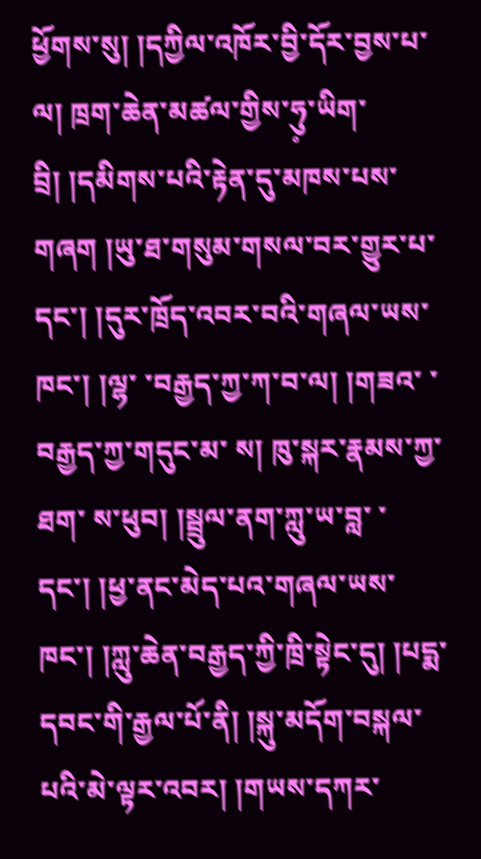ཕྱོགས་སུ། །དཀྱིལ་འཁོར་བྱི་དོར་བྱས་པ་ལ། ཁྲག་ཆེན་མཚལ་གྱིས་ཧུ༷་ཡིག་བྲི། །དམིགས་པའི་རྟེན་དུ་མཁས་པས་གཞག །ཡུ་ཐ་གསུམ་གསལ་བར་གྱུར་པ་དང་། །དུར་ཁྲོད་འབར་བའི་གཞལ་ཡས་ཁང་། །ལྷ་ ་བརྒྱད་ཀྱ་ཀ་བ་ལ། །གཟའ་ ་བརྒྱད་ཀྱ་གདུང་མ་ ས། ཁུ་སྐར་རྣམས་ཀྱ་ཐག་ ས་ཕུབ། །སྦྲུལ་ནག་ཀླུ་ཡ་བླ་ ་དང་། །ཕྱ་ནང་མེད་པའ་གཞལ་ཡས་ཁང་། །ཀླུ་ཆེན་བརྒྱད་ཀྱི་ཁྲི་སྟེང་དུ། །པདྨ་དབང་གི་རྒྱལ་པོ་ནི། །སྐུ་མདོག་བསྐལ་པའི་མེ་ལྟར་འབར། །གཡས་དཀར་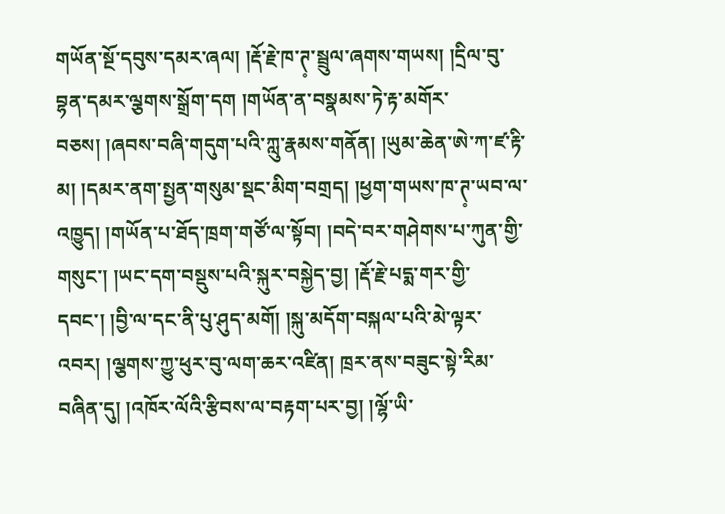གཡོན་སྔོ་དབུས་དམར་ཞལ། །རྡོ་རྗེ་ཁ་ཊ༷་སྦྲུལ་ཞགས་གཡས། །དྲིལ་བུ་བྷན་དམར་ལྕགས་སྒྲོག་དག །གཡོན་ན་བསྣམས་ཏེ་རྟ་མགོར་བཅས། །ཞབས་བཞི་གདུག་པའི་ཀླུ་རྣམས་གནོན། །ཡུམ་ཆེན་ཨེ་ཀ་ཛ་རྟི་མ། །དམར་ནག་སྤྱན་གསུམ་སྡང་མིག་བགྲད། །ཕྱག་གཡས་ཁ་ཊ༷་ཡབ་ལ་འཁྱུད། །གཡོན་པ་ཐོད་ཁྲག་གཙོ་ལ་སྟོབ། །བདེ་བར་གཤེགས་པ་ཀུན་གྱི་གསུང་། །ཡང་དག་བསྡུས་པའི་སྐུར་བསྐྱེད་བྱ། །རྡོ་རྗེ་པདྨ་གར་གྱི་དབང་། །བྱི་ལ་དང་ནི་པུ་ཤུད་མགོ། །སྐུ་མདོག་བསྐལ་པའི་མེ་ལྟར་འབར། །ལྕགས་ཀྱུ་ཕུར་བུ་ལག་ཆར་འཛིན། ཁྲར་ནས་བཟུང་སྟེ་རིམ་བཞིན་དུ། །འཁོར་ལོའི་རྩིབས་ལ་བརྟག་པར་བྱ། །ལྷོ་ཡི་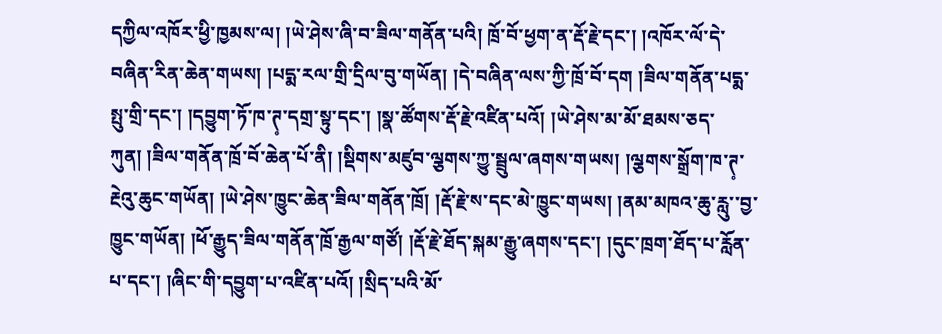དཀྱིལ་འཁོར་ཕྱི་ཁྱམས་ལ། །ཡེ་ཤེས་ཞི་བ་ཟིལ་གནོན་པའི། ཁྲོ་བོ་ཕྱག་ན་རྡོ་རྗེ་དང་། །འཁོར་ལོ་དེ་བཞིན་རིན་ཆེན་གཡས། །པདྨ་རལ་གྲི་དྲིལ་བུ་གཡོན། །དེ་བཞིན་ལས་ཀྱི་ཁྲོ་བོ་དག །ཟིལ་གནོན་པདྨ་སྤུ་གྲི་དང་། །དབྱུག་ཏོ་ཁ་ཊ༷་དགྲ་སྟུ་དང་། །སྣ་ཚོགས་རྡོ་རྗེ་འཛིན་པའོ། །ཡེ་ཤེས་མ་མོ་ཐམས་ཅད་ཀུན། །ཟིལ་གནོན་ཁྲོ་བོ་ཆེན་པོ་ནི། །སྡིགས་མཛུབ་ལྕགས་ཀྱུ་སྦྲུལ་ཞགས་གཡས། །ལྕགས་སྒྲོག་ཁ་ཊ༷་རྔེའུ་ཆུང་གཡོན། །ཡེ་ཤེས་ཁྱུང་ཆེན་ཟིལ་གནོན་ཁྲོ། །རྡོ་རྗེ་ས་དང་མེ་ཁྱུང་གཡས། །ནམ་མཁའ་ཆུ་རླུ་་བྱ་ཁྱུང་གཡོན། །ཕོ་རྒྱུད་ཟིལ་གནོན་ཁྲོ་རྒྱལ་གཙོ། །རྡོ་རྗེ་ཐོད་སྐམ་རྒྱུ་ཞགས་དང་། །དུང་ཁྲག་ཐོད་པ་རློན་པ་དང་། །ཞིང་གི་དབྱུག་པ་འཛིན་པའོ། །སྲིད་པའི་མོ་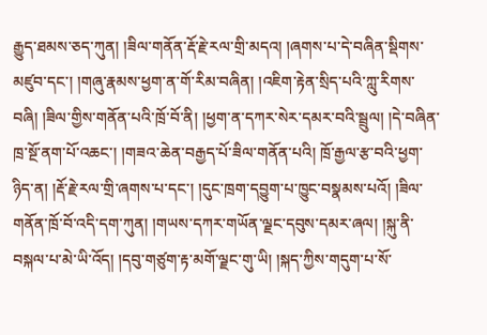རྒྱུད་ཐམས་ཅད་ཀུན། །ཟིལ་གནོན་རྡོ་རྗེ་རལ་གྲི་མདའ། །ཞགས་པ་དེ་བཞིན་སྡིགས་མཛུབ་དང་། །གཞུ་རྣམས་ཕྱག་ན་གོ་རིམ་བཞིན། །འཇིག་རྟེན་སྲིད་པའི་ཀླུ་རིགས་བཞི། །ཟིལ་གྱིས་གནོན་པའི་ཁྲོ་བོ་ནི། །ཕྱག་ན་དཀར་སེར་དམར་བའི་སྦྲུལ། །དེ་བཞིན་ཁྲ་སྔོ་ནག་པོ་འཆང་། །གཟའ་ཆེན་བརྒྱད་པོ་ཟིལ་གནོན་པའི། ཁྲོ་རྒྱལ་རྩ་བའི་ཕྱག་ཉིད་ན། །རྡོ་རྗེ་རལ་གྲི་ཞགས་པ་དང་། །དུང་ཁྲག་དབྱུག་པ་ཁྱུང་བསྣམས་པའོ། །ཟིལ་གནོན་ཁྲོ་བོ་འདི་དག་ཀུན། །གཡས་དཀར་གཡོན་ལྗང་དབུས་དམར་ཞལ། །སྐུ་ནི་བསྐལ་པ་མེ་ཡི་འོད། །དབུ་གཙུག་རྟ་མགོ་ལྗང་གུ་ཡི། །སྐད་ཀྱིས་གདུག་པ་སོ་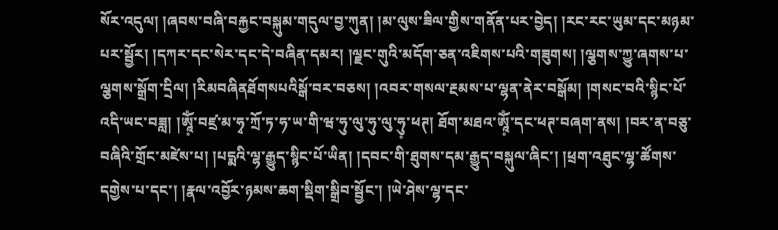སོར་འདུལ། །ཞབས་བཞི་བརྐྱང་བསྐུམ་གདུལ་བྱ་ཀུན། །མ་ལུས་ཟིལ་གྱིས་གནོན་པར་བྱེད། །རང་རང་ཡུམ་དང་མཉམ་པར་སྦྱོར། །དཀར་དང་སེར་དང་དེ་བཞིན་དམར། །ལྗང་གུའི་མདོག་ཅན་འཇིགས་པའི་གཟུགས། །ལྕགས་ཀྱུ་ཞགས་པ་ལྕགས་སྒྲོག་དྲིལ། །རིམབཞིནཐོགསཔའིསྒོ་བར་བཅས། །འབར་གསལ་རྔམས་པ་ལྷན་ནེར་བསྒོམ། །གསང་བའི་སྙིང་པོ་འདི་ཡང་བཟླ། །ཨཱོཾ༷་བཛྲ་མ་ཧྭ་ཀྲོ་ཏ་ཧ་ཡ་གི་ཝ་ཧུ་ལུ་ཧུ་ལུ་ཧུ༷་ཕཊ། ཐོག་མཐའ་ཨཱོཾ༷་དང་ཕཊ་བཞག་ནས། །བར་ན་བཅུ་བཞིའི་གྲོང་མཛེས་པ། །པདྨའི་ལྷ་རྒྱུད་སྙིང་པོ་ཡིན། །དབང་གི་ཐུགས་དམ་རྒྱུད་བསྐུལ་ཞིང་། །ཕྲག་འཐུང་ལྷ་ཚོགས་དགྱེས་པ་དང་། །རྣལ་འབྱོར་ཉམས་ཆག་སྡིག་སྒྲིབ་སྦྱོང་། །ཡེ་ཤེས་ལྷ་དང་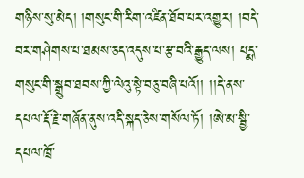གཉིས་སུ་མེད། །གསུང་གི་རིག་འཛིན་ཐོབ་པར་འགྱུར། །བདེ་བར་གཤེགས་པ་ཐམས་ཅད་འདུས་པ་རྩ་བའི་རྒྱུད་ལས། པདྨ་གསུང་གི་སྒྲུབ་ཐབས་ཀྱི་ལེའུ་སྟེ་བཅུ་བཞི་པའོ།། །།དེ་ནས་དཔལ་རྡོ་རྗེ་གཞོན་ནུས་འདི་སྐད་ཅེས་གསོལ་ཏོ། །ཨེ་མ་སྦྱི་དཔལ་ཁྲོ་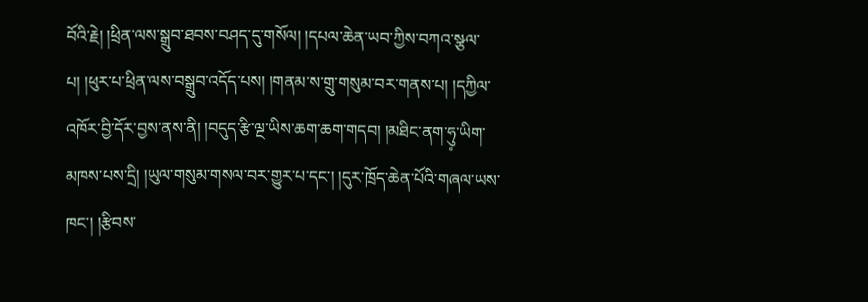བོའི་རྗེ། །ཕྲིན་ལས་སྒྲུབ་ཐབས་བཤད་དུ་གསོལ། །དཔལ་ཆེན་ཡབ་ཀྱིས་བཀའ་སྩལ་པ། །ཕུར་པ་ཕྲིན་ལས་བསྒྲུབ་འདོད་པས། །གནམ་ས་གྲུ་གསུམ་བར་གནས་པ། །དཀྱིལ་འཁོར་བྱི་དོར་བྱས་ནས་ནི། །བདུད་རྩི་ལྔ་ཡིས་ཆག་ཆག་གདབ། །མཐིང་ནག་ཧུ༷་ཡིག་མཁས་པས་དྲི། །ཡུལ་གསུམ་གསལ་བར་གྱུར་པ་དང་། །དུར་ཁྲོད་ཆེན་པོའི་གཞལ་ཡས་ཁང་། །རྩིབས་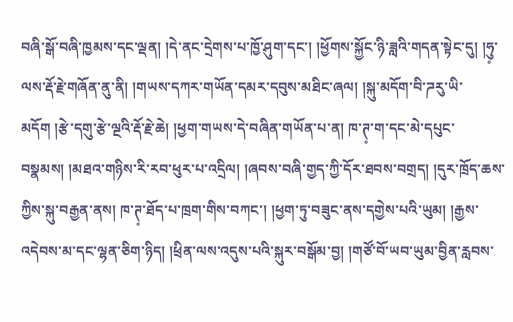བཞི་སྒོ་བཞི་ཁྱམས་དང་ལྡན། །དེ་ནང་དྲེགས་པ་ཁྱོ་ཤུག་དང་། །ཕྱོགས་སྐྱོང་ཉི་ཟླའི་གདན་སྟེང་དུ། །ཧུ༷་ལས་རྡོ་རྗེ་གཞོན་ནུ་ནི། །གཡས་དཀར་གཡོན་དམར་དབུས་མཐིང་ཞལ། །སྐུ་མདོག་བི་ཌརུ་ཡི་མདོག །རྩེ་དགུ་རྩེ་ལྔའི་རྡོ་རྗེ་ཆེ། །ཕྱག་གཡས་དེ་བཞིན་གཡོན་པ་ན། ཁ་ཊ༷་ག་དང་མེ་དཔུང་བསྣམས། །མཐའ་གཉིས་རི་རབ་ཕུར་པ་འདྲིལ། །ཞབས་བཞི་གྱད་ཀྱི་དོར་ཐབས་བགྲད། །དུར་ཁྲོད་ཆས་ཀྱིས་སྐུ་བརྒྱན་ནས། ཁ་ཊ༷་ཐོད་པ་ཁྲག་གིས་བཀང་། །ཕྱག་ཏུ་བཟུང་ནས་དགྱེས་པའི་ཡུམ། །རྒྱས་འདེབས་མ་དང་ལྷན་ཅིག་ཉིད། །ཕྲིན་ལས་འདུས་པའི་སྐུར་བསྒོམ་བྱ། །གཙོ་བོ་ཡབ་ཡུམ་བྱིན་རླབས་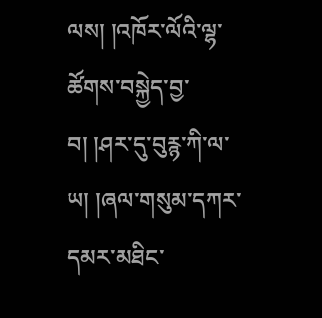ལས། །འཁོར་ལོའི་ལྷ་ཚོགས་བསྐྱེད་བྱ་བ། །ཤར་དུ་བུརྙ་ཀི་ལ་ཡ། །ཞལ་གསུམ་དཀར་དམར་མཐིང་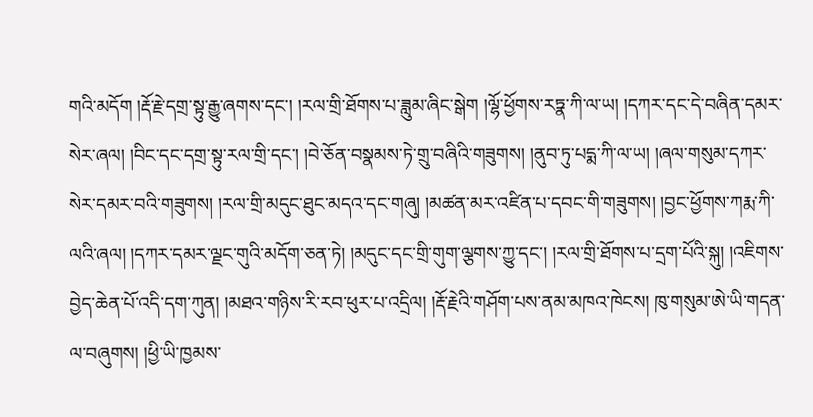གའི་མདོག །རྡོ་རྗེ་དགྲ་སྟུ་རྒྱུ་ཞགས་དང་། །རལ་གྲི་ཐོགས་པ་ཟླུམ་ཞིང་སྒེག །ལྷོ་ཕྱོགས་རཏྣ་ཀི་ལ་ཡ། །དཀར་དང་དེ་བཞིན་དམར་སེར་ཞལ། །བིང་དང་དགྲ་སྟུ་རལ་གྲི་དང་། །བེ་ཅོན་བསྣམས་ཏེ་གྲུ་བཞིའི་གཟུགས། །ནུབ་ཏུ་པདྨ་ཀི་ལ་ཡ། །ཞལ་གསུམ་དཀར་སེར་དམར་བའི་གཟུགས། །རལ་གྲི་མདུང་ཐུང་མདའ་དང་གཞུ། །མཚན་མར་འཛིན་པ་དབང་གི་གཟུགས། །བྱང་ཕྱོགས་ཀརྨ་ཀི་ལའི་ཞལ། །དཀར་དམར་ལྗང་གུའི་མདོག་ཅན་ཏེ། །མདུང་དང་གྲི་གུག་ལྕགས་ཀྱུ་དང་། །རལ་གྲི་ཐོགས་པ་དྲག་པོའི་སྐུ། །འཇིགས་བྱེད་ཆེན་པོ་འདི་དག་ཀུན། །མཐའ་གཉིས་རི་རབ་ཕུར་པ་འདྲིལ། །རྡོ་རྗེའི་གཤོག་པས་ནམ་མཁའ་ཁེངས། ཁུ་གསུམ་ཨེ་ཡི་གདན་ལ་བཞུགས། །ཕྱི་ཡི་ཁྱམས་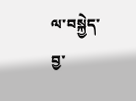ལ་བསྐྱེད་བྱ་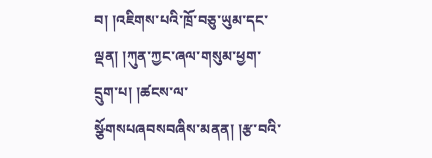བ། །འཇིགས་པའི་ཁྲོ་བཅུ་ཡུམ་དང་ལྡན། །ཀུན་ཀྱང་ཞལ་གསུམ་ཕྱག་དྲུག་པ། །ཚངས་ལ་སྩོགསཔཞབསབཞིས་མནན། །རྩ་བའི་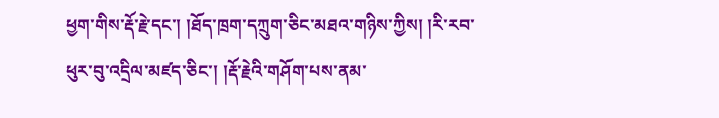ཕྱག་གིས་རྡོ་རྗེ་དང་། །ཐོད་ཁྲག་དཀྲུག་ཅིང་མཐའ་གཉིས་ཀྱིས། །རི་རབ་ཕུར་བུ་འདྲིལ་མཛད་ཅིང་། །རྡོ་རྗེའི་གཤོག་པས་ནམ་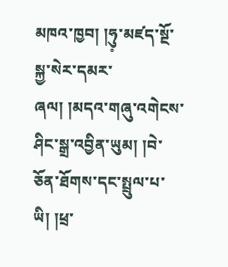མཁའ་ཁྱབ། །ཧུ༷་མཛད་སྔོ་སྐྱ་སེར་དམར་ཞལ། །མདའ་གཞུ་འགེངས་ཤིང་སྒྲ་འབྱིན་ཡུམ། །བེ་ཅོན་ཐོགས་དང་སྤྲུལ་པ་ཡི། །ཕྲ་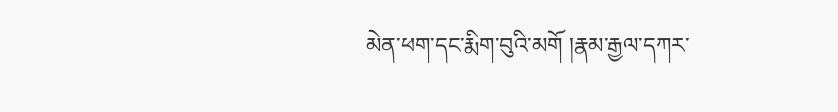མེན་ཕག་དང་རྨིག་བུའི་མགོ །རྣམ་རྒྱལ་དཀར་